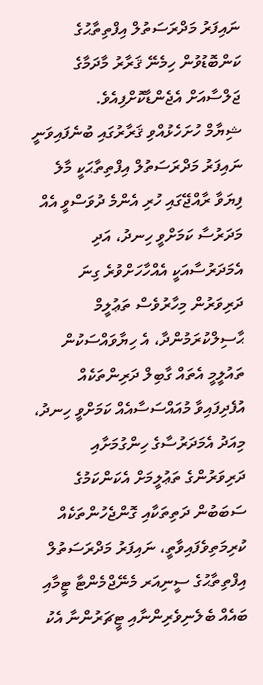ނައިފަރު މަދްރަސަތުލް އިފްތިތާޙުގެ ކަންބޮޑުވުން ހިމެނޭ ޤަރާރު މާދަމާގެ ޖަލްސާއަށް އެޖެންޑާކޮށްފިއެވެ.
ޝިޔާމް ހުށަހެޅުއްވި ޤަރާރުގައި ބުނެފައިވަނީ ނައިފަރު މަދްރަސަތުލް އިފްތިތާޙަކީ މާލެ ފިޔަވާ ރާއްޖޭގައި ހުރި އެންމެ ދުވަސްވީ އެއް މަދަރުސާ ކަމަށްވީ ހިނދު، އަދި އެމަދަރުސާއަކީ އެއްހާހަށްވުރެ ގިނަ ދަރިވަރުން މިހާރުވެސް ތަޢުލީމް ޙާސިލްކުރަމުންދާ، އެ ހިޔާވައްސަކުން ތައުލީމީ އެތައް ގާބިލް ދަރިންތަކެއް އުފެދިފައިވާ މުއައްސަސާއެއް ކަމަށްވީ ހިނދު، މިއަދު އެމަދަރުސާގެ ހިންގުމަށާއި ދަރިވަރުންގެ ތަޢުލީމަށް އެކަންކަމުގެ ސަބަބުން ދަތިތަކާއި ގޮންޖެހުންތަކެއް ކުރިމަތިވެފައިވާތީ، ނައިފަރު މަދްރަސަތުލް އިފްތިތާޙުގެ ސީނިއަރ މެނޭޖްމެންޓާ ޓީމާއި ބައެއް ބެލެނިވެރިންނާއި ޓީޗަރުންނާ އެކު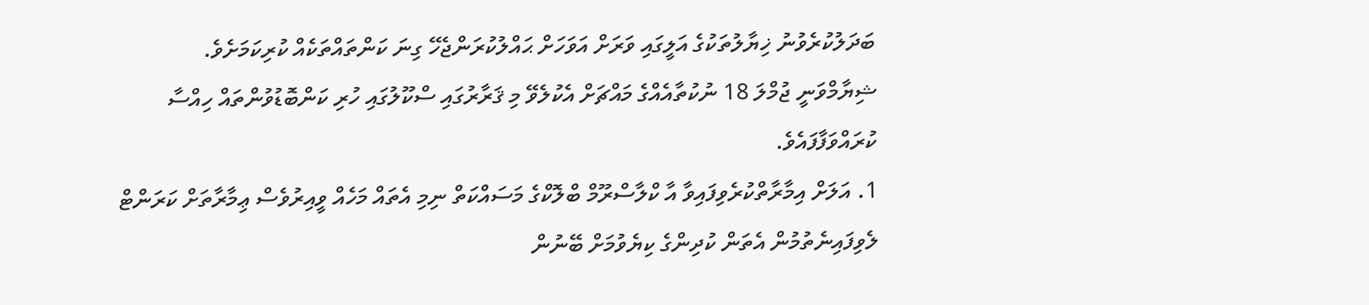ބަދަލުކުރެވުނު ޚިޔާލުތަކުގެ އަލީގައި ވަރަށް އަވަހަށް ޙައްލުކުރަންޖެހޭ ގިނަ ކަންތައްތަކެއް ކުރިކަމަށެވެ.
ޝިޔާމްވަނީ ޖުމްލަ 18 ނުކުތާއެއްގެ މައްޗަށް އެކުލެވޭ މި ޤަރާރުގައި ސްކޫލުގައި ހުރި ކަންބޮޑުވުންތައް ހިއްސާ ކުރައްވަފާފައެވެ.
1. އަލަށް އިމާރާތްކުރެވިފައިވާ އާ ކްލާސްރޫމް ބްލޮކްގެ މަސައްކަތް ނިމި އެތައް މަހެއް ވީއިރުވެސް ޢިމާރާތަށް ކަރަންޓް ލެވިފައިނެތުމުން އެތަން ކުދިންގެ ކިޔެވުމަށް ބޭނުން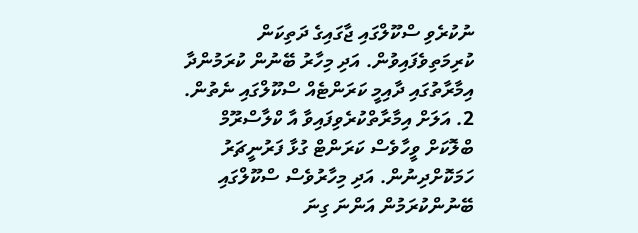ނުކުރެވި ސްކޫލްގައި ޖާގައިގެ ދަތިކަން ކުރިމަތިވެފައިވުން. އަދި މިހާރު ބޭނުން ކުރަމުންދާ އިމާރާތުގައި ދާއިމީ ކަރަންޓެއް ސްކޫލްގައި ނެތުން.
2. އަލަށް އިމާރާތްކުރެވިފައިވާ އާ ކްލާސްރޫމް ބްލޮކަށް ވީހާވެސް ކަރަންޓް ގުޅާ ފަރުނީޗަރު ހަމަކޮށްދިނުން. އަދި މިހާރުވެސް ސްކޫލްގައި ބޭނުންކުރަމުން އަންނަ ގިނަ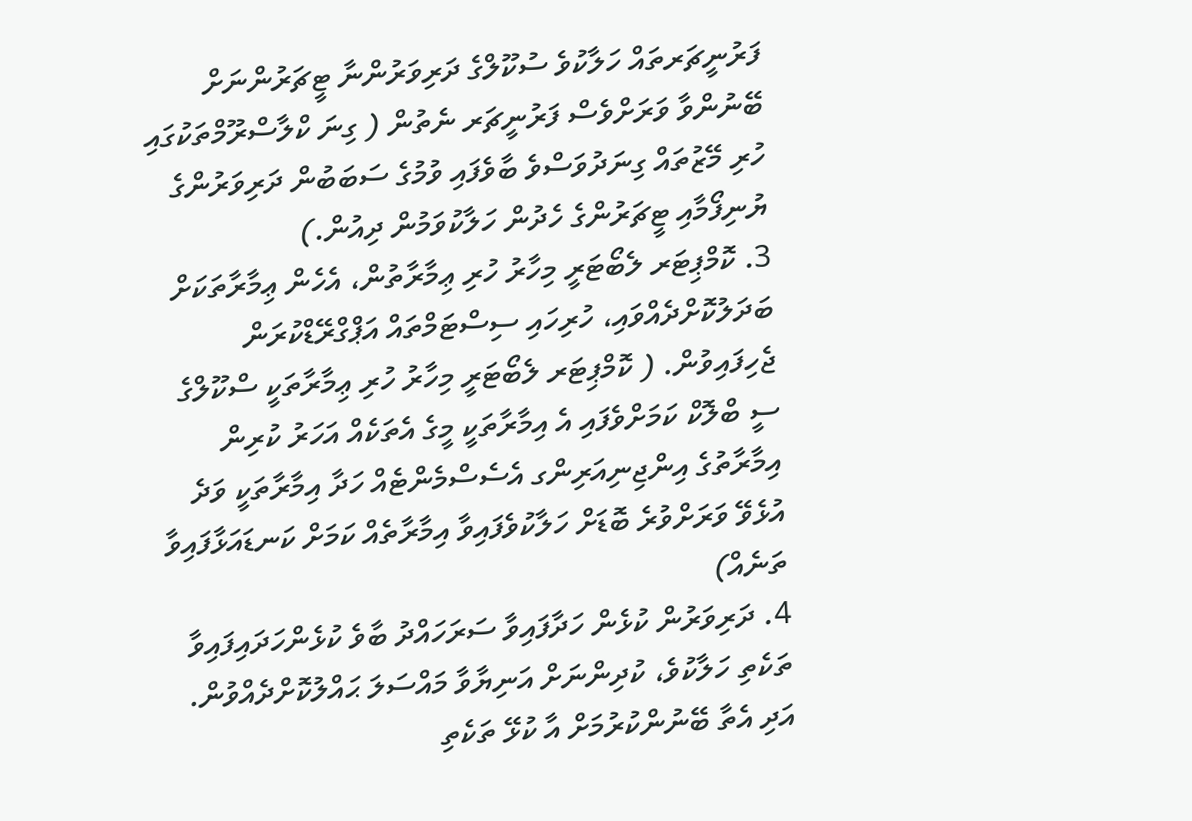ފަރުނީޗަރތައް ހަލާކުވެ ސުކޫލްގެ ދަރިވަރުންނާ ޓީޗަރުންނަށް ބޭނުންވާ ވަރަށްވެސް ފަރުނީޗަރ ނެތުން ( ގިނަ ކްލާސްރޫމްތަކުގައި ހުރި މޭޒުތައް ގިނަދުވަސްވެ ބާވެފައި ވުމުގެ ސަބަބުން ދަރިވަރުންގެ ޔުނިފޯމާއި ޓީޗަރުންގެ ހެދުން ހަލާކުވަމުން ދިއުން.)
3. ކޮމްޕިޓަރ ލެބޯޓަރީ މިހާރު ހުރި ޢިމާރާތުން، އެހެން ޢިމާރާތަކަށް ބަދަލުކޮށްދެއްވައި، ހުރިހައި ސިސްޓަމްތައް އަޕްގްރޭޑްކުރަން ޖެހިފައިވުން. ( ކޮމްޕިޓަރ ލެބޯޓަރީ މިހާރު ހުރި ޢިމާރާތަކީ ސްކޫލްގެ ސީ ބްލޮކް ކަމަށްވެފައި އެ އިމާރާތަކީ މީގެ އެތަކެއް އަހަރު ކުރިން އިމާރާތުގެ އިންޖިނިއަރިންގ އެސެސްމެންޓެއް ހަދާ އިމާރާތަކީ ވަދެ އުޅެވޭ ވަރަށްވުރެ ބޮޑަށް ހަލާކުވެފައިވާ އިމާރާތެއް ކަމަށް ކަނޑައަޅާފައިވާ ތަނެއް)
4. ދަރިވަރުން ކުޅެން ހަދާފައިވާ ސަރަހައްދު ބާވެ ކުޅެންހަދައިފައިވާ ތަކެތި ހަލާކުވެ، ކުދިންނަށް އަނިޔާވާ މައްސަލަ ޙައްލުކޮށްދެއްވުން. އަދި އެތާ ބޭނުންކުރުމަށް އާ ކުޅޭ ތަކެތި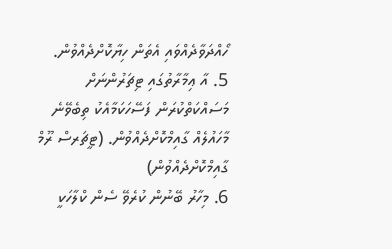ހޯއްދަވާދެއްވައި އެތަން ހިޔާކޮށްދެއްވުން.
5. އާ ޢިމާރާތުގައި ޓިޗަރުންނަށް މަސައްކަތްކުރަން ފަސޭހަކަމާއެކު ތިބެވޭނެ މާހައުލެއް ގާއިމްކޮށްދެއްވުން. (ޓީޗަރސް ރޫމް ގާއިމްކޮށްދެއްވުން)
6. މިހާރު ބޭނުން ކުރެވޭ ސެން ކްލާހަކީ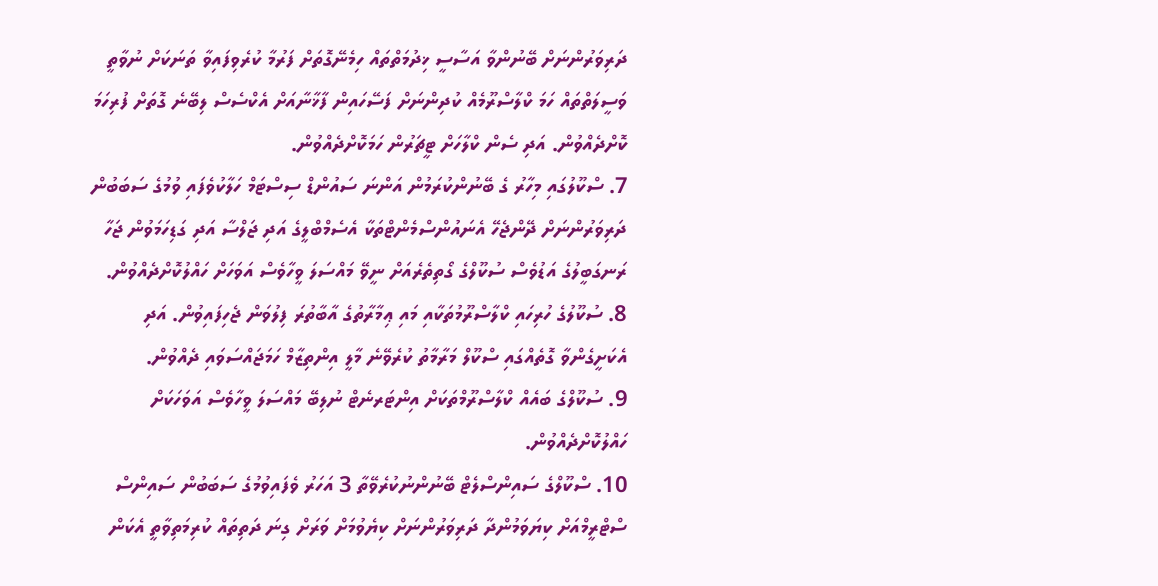ދަރިވަރުންނަށް ބޭނުންވާ އަސާސީ ޚިދުމަތްތައް ހިމެނޭގޮތަށް ފަރުމާ ކުރެވިފައިވާ ތަނަކަށް ނުވާތީ ވަސީލަތްތައް ހަމަ ކްލާސްރޫމެއް ކުދިންނަށް ފަސޭހައިން ފާޚާނާއަށް އެކްސެސް ލިބޭނެ ގޮތަށް ފުރިހަމަ ކޮށްދެއްވުން. އަދި ސެން ކްލާހަށް ޓީޗަރުން ހަމަކޮށްދެއްވުން.
7. ސްކޫލުގައި މިހާރު ގެ ބޭނުންކުރަމުން އަންނަ ސައުންޑް ސިސްޓަމް ހަލާކުވެފައި ވުމުގެ ސަބަބުން ދަރިވަރުންނަށް ދޭންޖެހޭ އެނައުންސްމެންޓްތަކާ އެސެމްބްލީގެ އަދި ޖަލްސާ އަދި ގަޑިހަމަވުން ޖަހާ ރަނގަބީލުގެ އަޑުވެސް ސުކޫލްގެ ގޯތިތެރެއަށް ނީވޭ މައްސަލަ ވީހާވެސް އަވަހަށް ހައްލުކޮށްދެއްވުން.
8. ސުކޫލުގެ ހުރިހައި ކްލާސްރޫމުތަކާއި މައި ޢިމާރާތުގެ އާބާތުރަ ފިލުވަން ޖެހިފައިވުން. އަދި އެކަށީގެންވާ ގޮތެއްގައި ސްކޫލް މަރާމާތު ކުރެވޭނެ މާލީ އިންތިޒާމް ހަމަޖައްސަވައި ދެއްވުން.
9. ސުކޫލްގެ ބައެއް ކްލާސްރޫމްތަކަށް އިންޓަރނެޓް ނުލިބޭ މައްސަލަ ވީހާވެސް އަވަހަކަށް ހައްލުކޮށްދެއްވުން.
10. ސްކޫލްގެ ސައިންސްލެޓް ބޭނުންނުކުރެވޭތާ 3 އަހަރު ވެފައިވުމުގެ ސަބަބުން ސައިންސް ސްޓްރީމްއަށް ކިޔަވަމުންދާ ދަރިވަރުންނަށް ކިޔެވުމަށް ވަރަށް ގިނަ ދަތިތައް ކުރިމަތިވާތީ އެކަން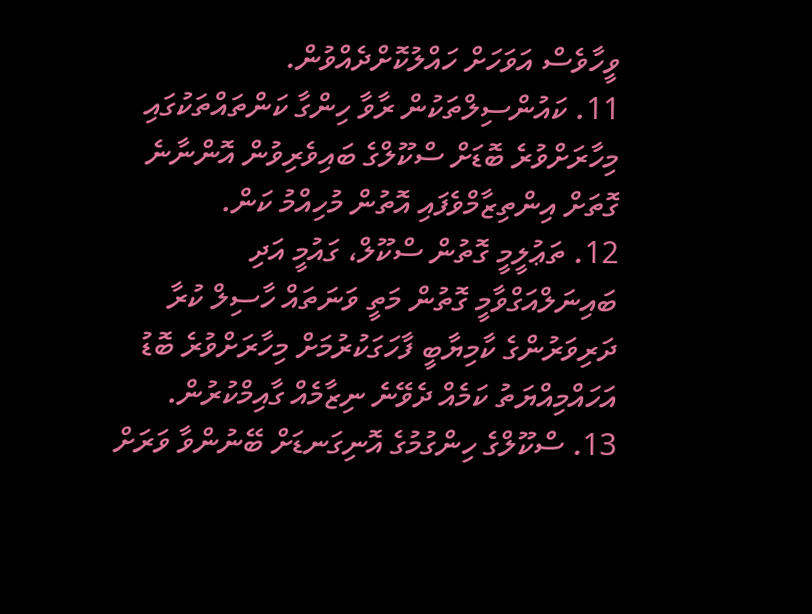ވީހާވެސް އަވަހަށް ހައްލުކޮށްދެއްވުން.
11. ކައުންސިލްތަކުން ރާވާ ހިންގާ ކަންތައްތަކުގައި މިހާރަށްވުރެ ބޮޑަށް ސްކޫލްގެ ބައިވެރިވުން އޮންނާނެ ގޮތަށް އިންތިޒާމްވެފައި އޮތުން މުހިއްމު ކަން.
12. ތަޢުލީމީ ގޮތުން ސްކޫލް، ގައުމީ އަދި ބައިނަލްއަގްވާމީ ގޮތުން މަތީ ވަނަތައް ހާސިލް ކުރާ ދަރިވަރުންގެ ކާމިޔާބީ ފާހަގަކުރުމަށް މިހާރަށްވުރެ ބޮޑު އަހައްމިއްޔަތު ކަމެއް ދެވޭނެ ނިޒާމެއް ގާއިމްކުރުން.
13. ސްކޫލްގެ ހިންގުމުގެ އޮނިގަނޑަށް ބޭނުންވާ ވަރަށް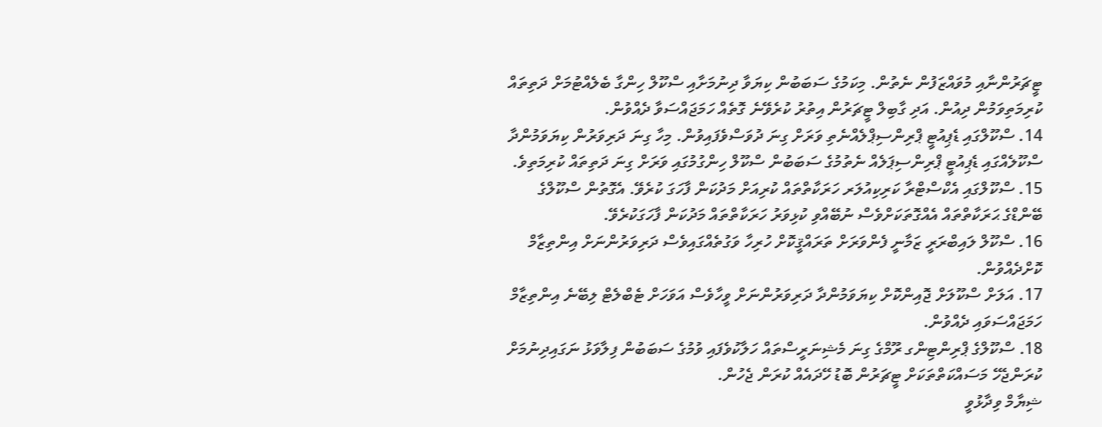ޓީޗަރުންނާއި މުވައްޒަފުން ނެތުން. މިކަމުގެ ސަބަބުން ކިޔަވާ ދިނުމަށާއި ސްކޫލް ހިންގާ ބެލެއްޓުމަށް ދަތިތައް ކުރިމަތިވަމުން ދިއުން. އަދި ގާބިލް ޓީޗަރުން އިތުރު ކުރެވޭނެ ގޮތެއް ހަމަޖައްސަވާ ދެއްވުން.
14. ސްކޫލްގައި ޑެޕިއުޓީ ޕްރިންސިޕްލެއްނެތި ވަރަށް ގިނަ ދުވަސްވެފައިވުން. މިހާ ގިނަ ދަރިވަރުން ކިޔަވަމުންދާ ސްކޫލެއްގައި ޑެޕިއުޓީ ޕްރިންސިޕަލެއް ނެތުމުގެ ސަބަބުން ސްކޫލް ހިންގުމުގައި ވަރަށް ގިނަ ދަތިތައް ކުރިމަތިވެ.
15. ސްކޫލްގައި އެކްސްޓްރާ ކަރިކިއުލަރ ހަރަކާތްތައް ކުރިއަށް މަދުކަން ފާހަގަ ކުރެވޭ. އެގޮތުން ސްކޫލްގެ ބޭންޑްގެ ޙަރަކާތްތައް އެއްގޮތަކަށްވެސް ނުބޭއްވި ކުޅިވަރު ހަރަކާތްތައް މަދުކަން ފާހަގަކުރެވޭ.
16. ސްކޫލް ލައިބްރަރީ ޒަމާނީ ފެންވަރަށް ތަރައްޤީކޮށް ހުރިހާ ވަގުތެއްގައިވެސް ދަރިވަރުންނަށް އިންތިޒާމް ކޮށްދެއްވުން.
17. އަލަށް ސްކޫލަށް ޖޮއިންކޮށް ކިޔަވަމުންދާ ދަރިވަރުންނަށް ވީހާވެސް އަވަހަށް ޓެބްލެޓް ލިބޭނެ އިންތިޒާމް ހަމަޖައްސަވައި ދެއްވުން.
18. ސްކޫލްގެ ޕްރިންޓިންގ ރޫމްގެ ގިނަ މެޝިނަރީސްތައް ހަލާކުވެފައި ވުމުގެ ސަބަބުން ފިލާވަޅު ނަގައިދިނުމަށް ކުރަންޖެހޭ މަސައްކަތްތަކަށް ޓީޗަރުން ބޮޑު ހޭދައެއް ކުރަން ޖެހުން.
ޝިޔާމް ވިދާޅުވީ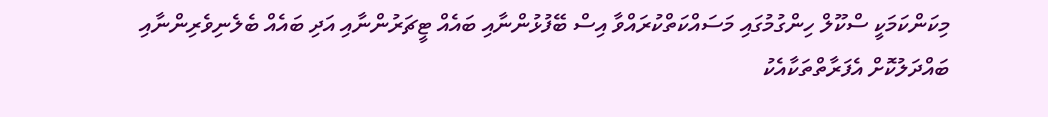މިކަންކަމަކީ ސްކޫލް ހިންގުމުގައި މަސައްކަތްކުރައްވާ އިސް ބޭފުޅުންނާއި ބައެއް ޓީޗަރުންނާއި އަދި ބައެއް ބެލެނިވެރިންނާއި ބައްދަލުކޮށް އެފަރާތްތަކާއެކު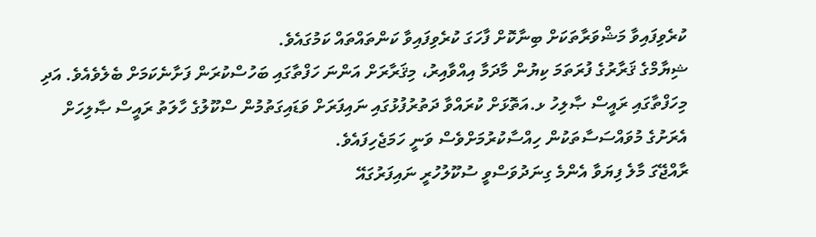ކުރެވިފައިވާ މަޝްވަރާތަކަށް ބިނާކޮށް ފާހަގަ ކުރެވިފައިވާ ކަންތައްތައް ކަމުގައެވެ.
ޝިޔާމްގެ ޤަރާރުގެ ފުރަތަމަ ކިޔުން މާދަމާ އިއްވާއިރު، މިޤަރާރަށް އަންނަ ހަފްތާގައި ބަހުސްކުރަން ފަށާނެކަމަށް ބެލެވެއެވެ. އަދި މިހަފްތާގައި ރައީސް ޞާލިހު ޅ.އަތޮޅަށް ކުރައްވާ ދަތުރުފުޅުގައި ނައިފަރަށް ވަޑައިގަތުމުން ސްކޫލުގެ ހާލަތު ރައީސް ޞާލިހަށް އެރަށުގެ މުވައްސަސާތަކުން ހިއްސާކުރުމަށްވެސް ވަނީ ހަމަޖެހިފައެވެ.
ރާއްޖޭގަ މާލެ ފިޔަވާ އެންމެ ގިނަދުވަސްވީ ސުކޫލުހުރީ ނައިފަރުގައޭ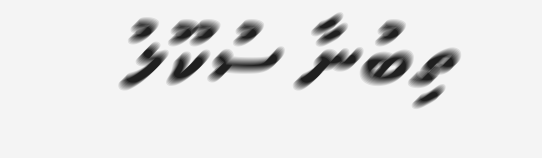ތިބުނާ ސުކޫލު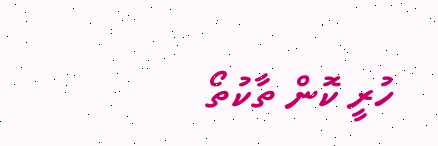ހުރީ ކޮން ތާކުތޯ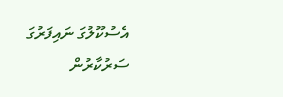އެސުކޫލުގަ ނައިފަރުގަ ސަރުކާރުން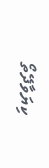ކިޔަވާދޭތޯ